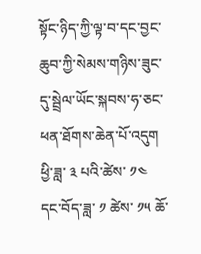སྟོང་ཉིད་ཀྱི་ལྟ་བ་དང་བྱང་ཆུབ་ཀྱི་སེམས་གཉིས་ཟུང་དུ་སྦྲེལ་ཡོང་སྐབས་ཧ་ཅང་ཕན་ཐོགས་ཆེན་པོ་འདུག
ཕྱི་ཟླ་ ༣ པའི་ཚེས་ ༡༤ དང་བོད་ཟླ་ ༡ ཚེས་ ༡༥ ཆོ་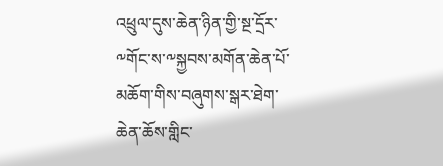འཕྲུལ་དུས་ཆེན་ཉིན་གྱི་སྔ་དྲོར་༸གོང་ས་༸སྐྱབས་མགོན་ཆེན་པོ་མཆོག་གིས་བཞུགས་སྒར་ཐེག་ཆེན་ཆོས་གླིང་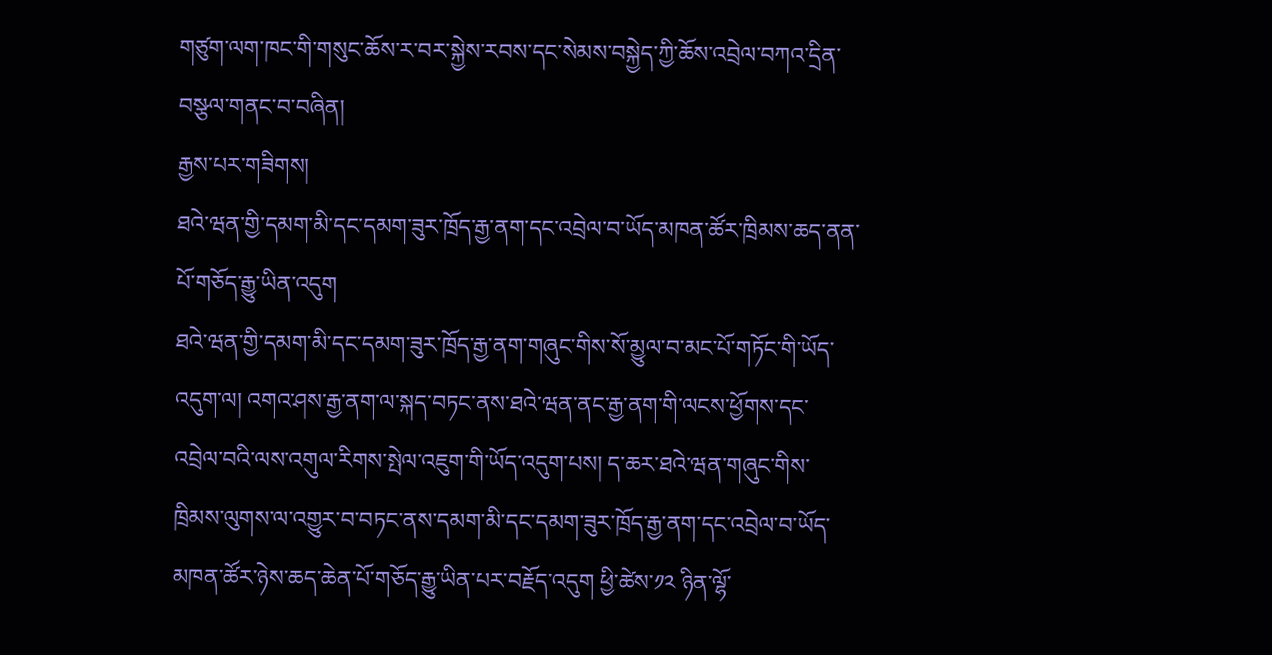གཙུག་ལག་ཁང་གི་གསུང་ཆོས་ར་བར་སྐྱེས་རབས་དང་སེམས་བསྐྱེད་ཀྱི་ཆོས་འབྲེལ་བཀའ་དྲིན་བསྩལ་གནང་བ་བཞིན།
རྒྱས་པར་གཟིགས།
ཐའེ་ཝན་གྱི་དམག་མི་དང་དམག་ཟུར་ཁྲོད་རྒྱ་ནག་དང་འབྲེལ་བ་ཡོད་མཁན་ཚོར་ཁྲིམས་ཆད་ནན་པོ་གཅོད་རྒྱུ་ཡིན་འདུག
ཐའེ་ཝན་གྱི་དམག་མི་དང་དམག་ཟུར་ཁྲོད་རྒྱ་ནག་གཞུང་གིས་སོ་མྱུལ་བ་མང་པོ་གཏོང་གི་ཡོད་འདུག་ལ། འགའ་ཤས་རྒྱ་ནག་ལ་སྐད་བཏང་ནས་ཐའེ་ཝན་ནང་རྒྱ་ནག་གི་ལངས་ཕྱོགས་དང་འབྲེལ་བའི་ལས་འགུལ་རིགས་སྤེལ་འཇུག་གི་ཡོད་འདུག་པས། ད་ཆར་ཐའེ་ཝན་གཞུང་གིས་ཁྲིམས་ལུགས་ལ་འགྱུར་བ་བཏང་ནས་དམག་མི་དང་དམག་ཟུར་ཁྲོད་རྒྱ་ནག་དང་འབྲེལ་བ་ཡོད་མཁན་ཚོར་ཉེས་ཆད་ཆེན་པོ་གཅོད་རྒྱུ་ཡིན་པར་བརྗོད་འདུག ཕྱི་ཚེས་༡༢ ཉིན་ལྷོ་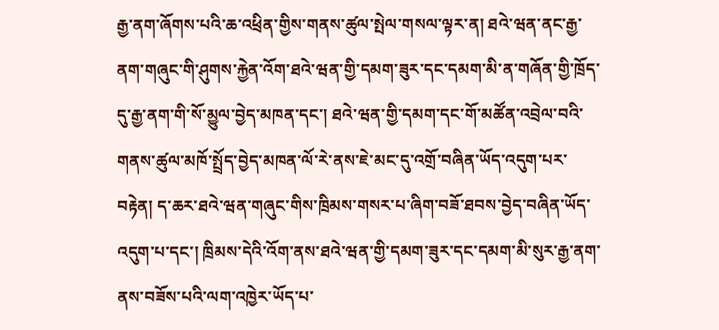རྒྱ་ནག་ཞོགས་པའི་ཆ་འཕྲིན་གྱིས་གནས་ཚུལ་སྤེལ་གསལ་ལྟར་ན། ཐའེ་ཝན་ནང་རྒྱ་ནག་གཞུང་གི་ཤུགས་རྐྱེན་འོག་ཐའེ་ཝན་གྱི་དམག་ཟུར་དང་དམག་མི་ན་གཞོན་གྱི་ཁྲོད་དུ་རྒྱ་ནག་གི་སོ་མྱུལ་བྱེད་མཁན་དང་། ཐའེ་ཝན་གྱི་དམག་དང་གོ་མཚོན་འབྲེལ་བའི་གནས་ཚུལ་མཁོ་སྤྲོད་བྱེད་མཁན་ལོ་རེ་ནས་ཇེ་མང་དུ་འགྲོ་བཞིན་ཡོད་འདུག་པར་བརྟེན། ད་ཆར་ཐའེ་ཝན་གཞུང་གིས་ཁྲིམས་གསར་པ་ཞིག་བཟོ་ཐབས་བྱེད་བཞིན་ཡོད་འདུག་པ་དང་། ཁྲིམས་དེའི་འོག་ནས་ཐའེ་ཝན་གྱི་དམག་ཟུར་དང་དམག་མི་སུར་རྒྱ་ནག་ནས་བཟོས་པའི་ལག་འཁྱེར་ཡོད་པ་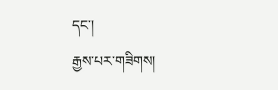དང་།
རྒྱས་པར་གཟིགས།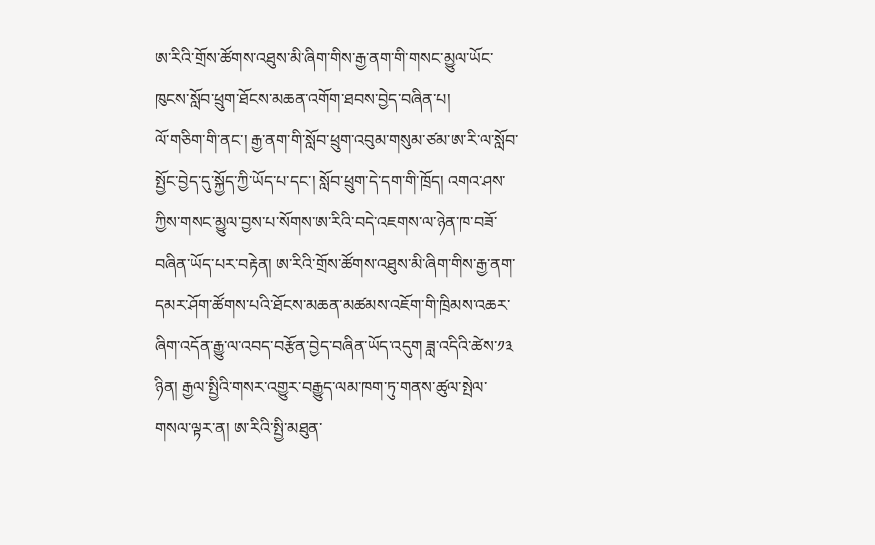ཨ་རིའི་གྲོས་ཚོགས་འཐུས་མི་ཞིག་གིས་རྒྱ་ནག་གི་གསང་མྱུལ་ཡོང་ཁུངས་སློབ་ཕྲུག་ཐོངས་མཆན་འགོག་ཐབས་བྱེད་བཞིན་པ།
ལོ་གཅིག་གི་ནང་། རྒྱ་ནག་གི་སློབ་ཕྲུག་འབུམ་གསུམ་ཙམ་ཨ་རི་ལ་སློབ་སྤྱོང་བྱེད་དུ་སྐྱོད་ཀྱི་ཡོད་པ་དང་། སློབ་ཕྲུག་དེ་དག་གི་ཁྲོད། འགའ་ཤས་ཀྱིས་གསང་མྱུལ་བྱས་པ་སོགས་ཨ་རིའི་བདེ་འཇགས་ལ་ཉེན་ཁ་བཟོ་བཞིན་ཡོད་པར་བརྟེན། ཨ་རིའི་གྲོས་ཚོགས་འཐུས་མི་ཞིག་གིས་རྒྱ་ནག་དམར་ཤོག་ཚོགས་པའི་ཐོངས་མཆན་མཚམས་འཇོག་གི་ཁྲིམས་འཆར་ཞིག་འདོན་རྒྱུ་ལ་འབད་བརྩོན་བྱེད་བཞིན་ཡོད་འདུག ཟླ་འདིའི་ཚེས་༡༣ ཉིན། རྒྱལ་སྤྱིའི་གསར་འགྱུར་བརྒྱུད་ལམ་ཁག་ཏུ་གནས་ཚུལ་སྤེལ་གསལ་ལྟར་ན། ཨ་རིའི་སྤྱི་མཐུན་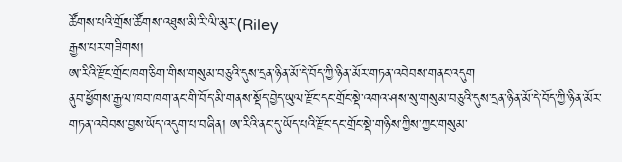ཚོགས་པའི་གྲོས་ཚོགས་འཐུས་མི་རི་ལི་མུར་(Riley
རྒྱས་པར་གཟིགས།
ཨ་རིའི་རྫོང་གྲོང་ཁག་ཅིག་གིས་གསུམ་བཅུའི་དུས་དྲན་ཉིན་མོ་དེ་བོད་ཀྱི་ཉིན་མོར་གཏན་འབེབས་གནང་འདུག
ནུབ་ཕྱོགས་རྒྱལ་ཁབ་ཁག་ནང་གི་བོད་མི་གནས་སྡོད་བྱེད་ཡུལ་རྫོང་དང་གྲོང་སྡེ་འགའ་ཤས་སུ་གསུམ་བཅུའི་དུས་དྲན་ཉིན་མོ་དེ་བོད་ཀྱི་ཉིན་མོར་གཏན་འབེབས་བྱས་ཡོད་འདུག་པ་བཞིན། ཨ་རིའི་ནང་དུ་ཡོད་པའི་རྫོང་དང་གྲོང་སྡེ་གཉིས་ཀྱིས་ཀྱང་གསུམ་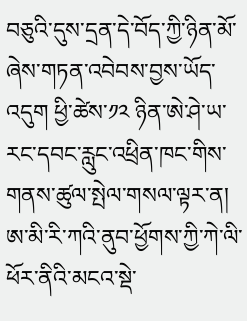བཅུའི་དུས་དྲན་དེ་བོད་ཀྱི་ཉིན་མོ་ཞེས་གཏན་འབེབས་བྱས་ཡོད་འདུག ཕྱི་ཚེས་༡༢ ཉིན་ཨེ་ཤེ་ཡ་རང་དབང་རླུང་འཕྲིན་ཁང་གིས་གནས་ཚུལ་སྤེལ་གསལ་ལྟར་ན། ཨ་མི་རི་ཀའི་ནུབ་ཕྱོགས་ཀྱི་ཀེ་ལི་ཕོར་ནིའི་མངའ་སྡེ་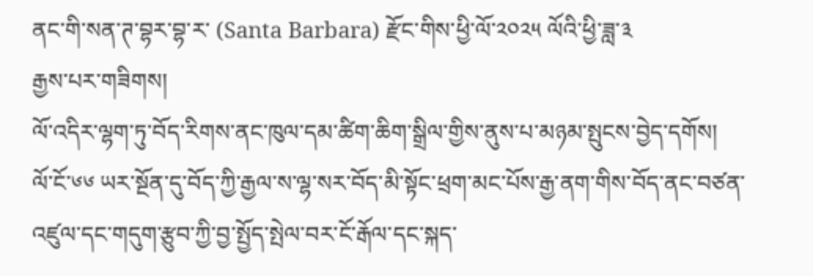ནང་གི་སན་ཊ་བྷར་བྷ་ར་ (Santa Barbara) རྫོང་གིས་ཕྱི་ལོ་༢༠༢༥ ལོའི་ཕྱི་ཟླ་༣
རྒྱས་པར་གཟིགས།
ལོ་འདིར་ལྷག་ཏུ་བོད་རིགས་ནང་ཁུལ་དམ་ཚིག་ཆིག་སྒྲིལ་གྱིས་ནུས་པ་མཉམ་སྤུངས་བྱེད་དགོས།
ལོ་ངོ་༦༦ ཡར་སྔོན་དུ་བོད་ཀྱི་རྒྱལ་ས་ལྷ་སར་བོད་མི་སྟོང་ཕྲག་མང་པོས་རྒྱ་ནག་གིས་བོད་ནང་བཙན་འཛུལ་དང་གདུག་རྩུབ་ཀྱི་བྱ་སྤྱོད་སྤེལ་བར་ངོ་རྒོལ་དང་སྐད་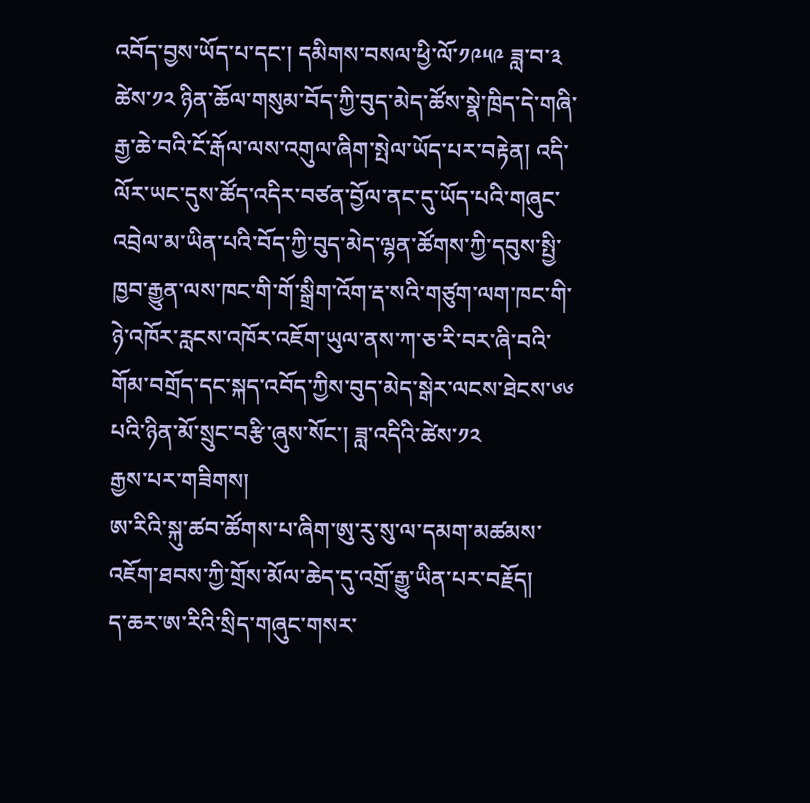འབོད་བྱས་ཡོད་པ་དང་། དམིགས་བསལ་ཕྱི་ལོ་༡༩༥༩ ཟླ་བ་༣ ཚེས་༡༢ ཉིན་ཆོལ་གསུམ་བོད་ཀྱི་བུད་མེད་ཚོས་སྣེ་ཁྲིད་དེ་གཞི་རྒྱ་ཆེ་བའི་ངོ་རྒོལ་ལས་འགུལ་ཞིག་སྤེལ་ཡོད་པར་བརྟེན། འདི་ལོར་ཡང་དུས་ཚོད་འདིར་བཙན་བྱོལ་ནང་དུ་ཡོད་པའི་གཞུང་འབྲེལ་མ་ཡིན་པའི་བོད་ཀྱི་བུད་མེད་ལྷན་ཚོགས་ཀྱི་དབུས་སྤྱི་ཁྱབ་རྒྱུན་ལས་ཁང་གི་གོ་སྒྲིག་འོག་རྡ་སའི་གཙུག་ལག་ཁང་གི་ཉེ་འཁོར་རླངས་འཁོར་འཇོག་ཡུལ་ནས་ཀ་ཅ་རི་བར་ཞི་བའི་གོམ་བགྲོད་དང་སྐད་འབོད་ཀྱིས་བུད་མེད་སྒེར་ལངས་ཐེངས་༦༦ པའི་ཉིན་མོ་སྲུང་བརྩི་ཞུས་སོང་། ཟླ་འདིའི་ཚེས་༡༢
རྒྱས་པར་གཟིགས།
ཨ་རིའི་སྐུ་ཚབ་ཚོགས་པ་ཞིག་ཨུ་རུ་སུ་ལ་དམག་མཚམས་འཇོག་ཐབས་ཀྱི་གྲོས་མོལ་ཆེད་དུ་འགྲོ་རྒྱུ་ཡིན་པར་བརྗོད།
ད་ཆར་ཨ་རིའི་སྲིད་གཞུང་གསར་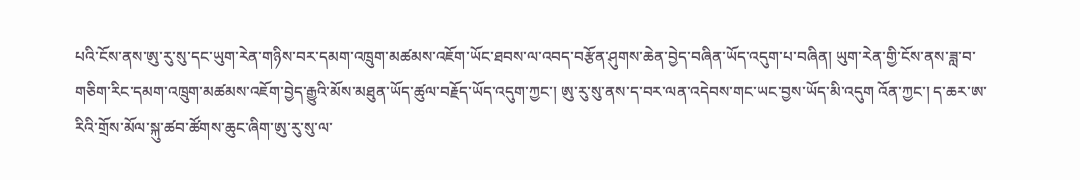པའི་ངོས་ནས་ཨུ་རུ་སུ་དང་ཡུག་རེན་གཉིས་བར་དམག་འཁྲུག་མཚམས་འཇོག་ཡོང་ཐབས་ལ་འབད་བརྩོན་ཤུགས་ཆེན་བྱེད་བཞིན་ཡོད་འདུག་པ་བཞིན། ཡུག་རེན་གྱི་ངོས་ནས་ཟླ་བ་གཅིག་རིང་དམག་འཁྲུག་མཚམས་འཇོག་བྱེད་རྒྱུའི་མོས་མཐུན་ཡོད་ཚུལ་བརྗོད་ཡོད་འདུག་ཀྱང་། ཨུ་རུ་སུ་ནས་ད་བར་ལན་འདེབས་གང་ཡང་བྱས་ཡོད་མི་འདུག འོན་ཀྱང་། ད་ཆར་ཨ་རིའི་གྲོས་མོལ་སྐུ་ཚབ་ཚོགས་ཆུང་ཞིག་ཨུ་རུ་སུ་ལ་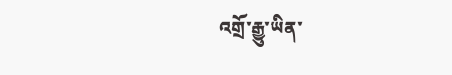འགྲོ་རྒྱུ་ཡིན་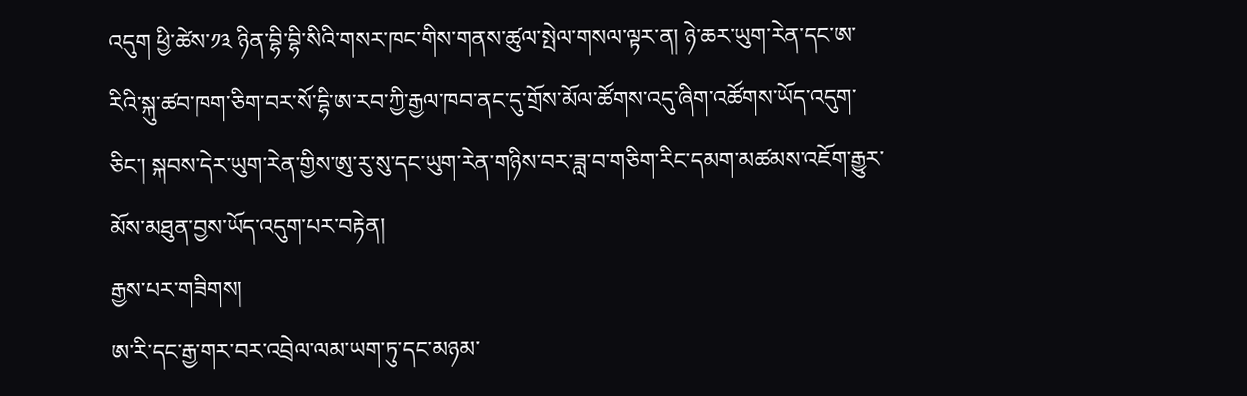འདུག ཕྱི་ཚེས་༡༣ ཉིན་བྷི་བྷི་སིའི་གསར་ཁང་གིས་གནས་ཚུལ་སྤེལ་གསལ་ལྟར་ན། ཉེ་ཆར་ཡུག་རེན་དང་ཨ་རིའི་སྐུ་ཚབ་ཁག་ཅིག་བར་སོ་དྷི་ཨ་རབ་ཀྱི་རྒྱལ་ཁབ་ནང་དུ་གྲོས་མོལ་ཚོགས་འདུ་ཞིག་འཚོགས་ཡོད་འདུག་ཅིང་། སྐབས་དེར་ཡུག་རེན་གྱིས་ཨུ་རུ་སུ་དང་ཡུག་རེན་གཉིས་བར་ཟླ་བ་གཅིག་རིང་དམག་མཚམས་འཇོག་རྒྱུར་མོས་མཐུན་བྱས་ཡོད་འདུག་པར་བརྟེན།
རྒྱས་པར་གཟིགས།
ཨ་རི་དང་རྒྱ་གར་བར་འབྲེལ་ལམ་ཡག་ཏུ་དང་མཉམ་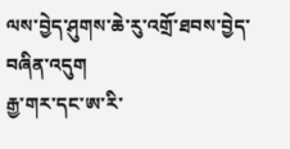ལས་བྱེད་ཤུགས་ཆེ་རུ་འགྲོ་ཐབས་བྱེད་བཞིན་འདུག
རྒྱ་གར་དང་ཨ་རི་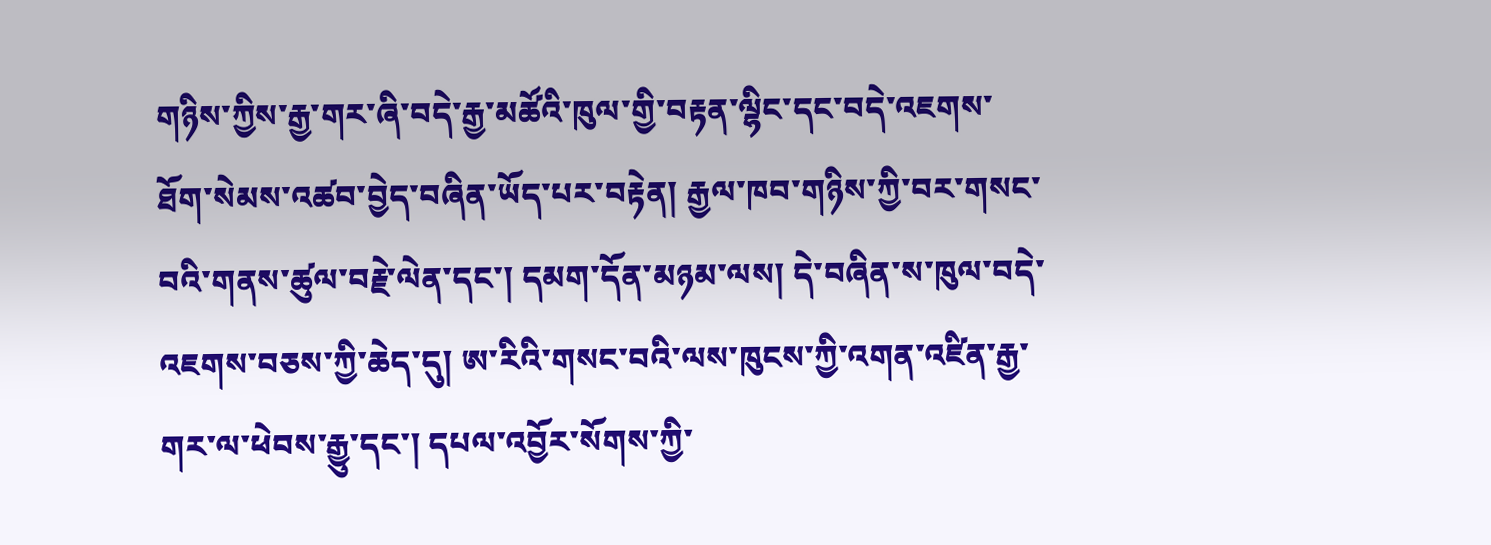གཉིས་ཀྱིས་རྒྱ་གར་ཞི་བདེ་རྒྱ་མཚོའི་ཁུལ་གྱི་བརྟན་ལྷིང་དང་བདེ་འཇགས་ཐོག་སེམས་འཚབ་བྱེད་བཞིན་ཡོད་པར་བརྟེན། རྒྱལ་ཁབ་གཉིས་ཀྱི་བར་གསང་བའི་གནས་ཚུལ་བརྗེ་ལེན་དང་། དམག་དོན་མཉམ་ལས། དེ་བཞིན་ས་ཁུལ་བདེ་འཇགས་བཅས་ཀྱི་ཆེད་དུ། ཨ་རིའི་གསང་བའི་ལས་ཁུངས་ཀྱི་འགན་འཛིན་རྒྱ་གར་ལ་ཕེབས་རྒྱུ་དང་། དཔལ་འབྱོར་སོགས་ཀྱི་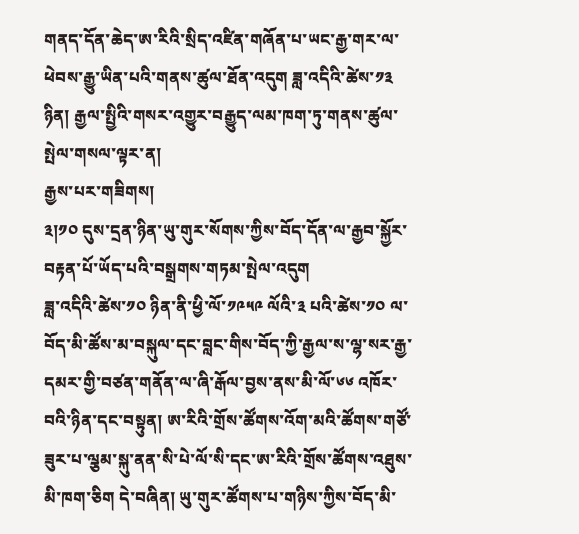གནད་དོན་ཆེད་ཨ་རིའི་སྲིད་འཛིན་གཞོན་པ་ཡང་རྒྱ་གར་ལ་ཕེབས་རྒྱུ་ཡིན་པའི་གནས་ཚུལ་ཐོན་འདུག ཟླ་འདིའི་ཚེས་༡༣ ཉིན། རྒྱལ་སྤྱིའི་གསར་འགྱུར་བརྒྱུད་ལམ་ཁག་ཏུ་གནས་ཚུལ་སྤེལ་གསལ་ལྟར་ན།
རྒྱས་པར་གཟིགས།
༣།༡༠ དུས་དྲན་ཉིན་ཡུ་གུར་སོགས་ཀྱིས་བོད་དོན་ལ་རྒྱབ་སྐྱོར་བརྟན་པོ་ཡོད་པའི་བསྒྲགས་གཏམ་སྤེལ་འདུག
ཟླ་འདིའི་ཚེས་༡༠ ཉིན་ནི་ཕྱི་ལོ་༡༩༥༩ ལོའི་༣ པའི་ཚེས་༡༠ ལ་བོད་མི་ཚོས་མ་བསྐུལ་དང་བླང་གིས་བོད་ཀྱི་རྒྱལ་ས་ལྷ་སར་རྒྱ་དམར་གྱི་བཙན་གནོན་ལ་ཞི་རྒོལ་བྱས་ནས་མི་ལོ་༦༦ འཁོར་བའི་ཉིན་དང་བསྟུན། ཨ་རིའི་གྲོས་ཚོགས་འོག་མའི་ཚོགས་གཙོ་ཟུར་པ་ལྕམ་སྐུ་ནན་སི་པེ་ལོ་སི་དང་ཨ་རིའི་གྲོས་ཚོགས་འཐུས་མི་ཁག་ཅིག དེ་བཞིན། ཡུ་གུར་ཚོགས་པ་གཉིས་ཀྱིས་བོད་མི་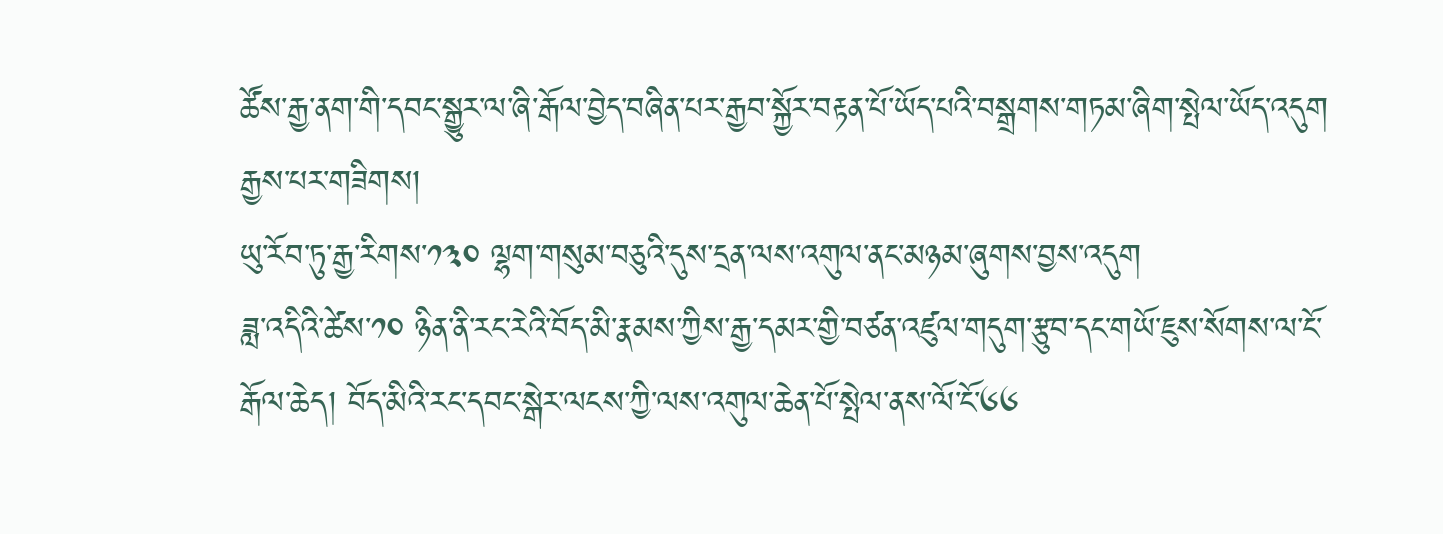ཚོས་རྒྱ་ནག་གི་དབང་སྒྱུར་ལ་ཞི་རྒོལ་བྱེད་བཞིན་པར་རྒྱབ་སྐྱོར་བརྟན་པོ་ཡོད་པའི་བསྒྲགས་གཏམ་ཞིག་སྤེལ་ཡོད་འདུག
རྒྱས་པར་གཟིགས།
ཡུ་རོབ་ཏུ་རྒྱ་རིགས་༡༣༠ ལྷག་གསུམ་བཅུའི་དུས་དྲན་ལས་འགུལ་ནང་མཉམ་ཞུགས་བྱས་འདུག
ཟླ་འདིའི་ཚེས་༡༠ ཉིན་ནི་རང་རེའི་བོད་མི་རྣམས་ཀྱིས་རྒྱ་དམར་གྱི་བཙན་འཛུལ་གདུག་རྩུབ་དང་གཡོ་ཇུས་སོགས་ལ་ངོ་རྒོལ་ཆེད། བོད་མིའི་རང་དབང་སྒེར་ལངས་ཀྱི་ལས་འགུལ་ཆེན་པོ་སྤེལ་ནས་ལོ་ངོ་༦༦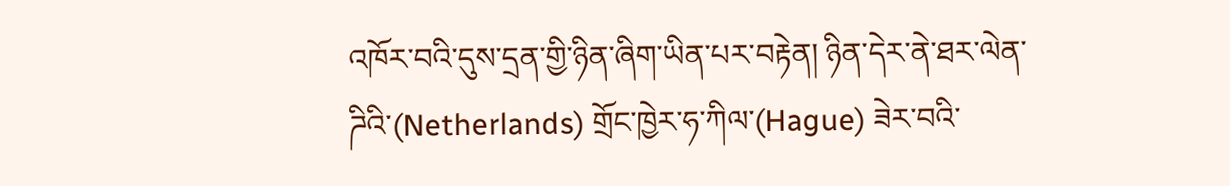འཁོར་བའི་དུས་དྲན་གྱི་ཉིན་ཞིག་ཡིན་པར་བརྟེན། ཉིན་དེར་ནེ་ཐར་ལེན་ཌིའི་(Netherlands) གྲོང་ཁྱེར་ཧ་ཀིལ་(Hague) ཟེར་བའི་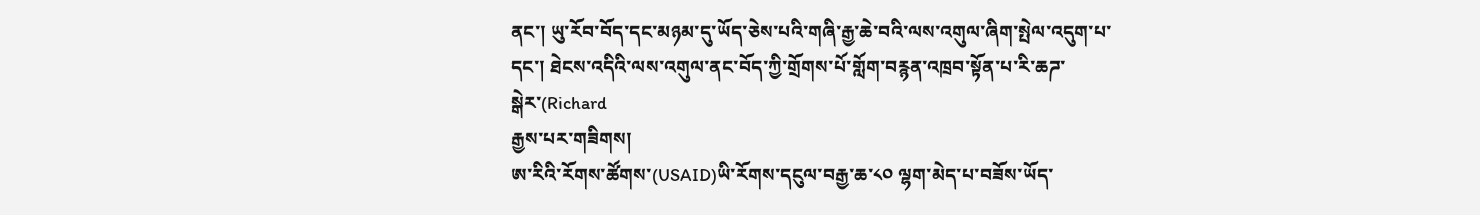ནང་། ཡུ་རོབ་བོད་དང་མཉམ་དུ་ཡོད་ཅེས་པའི་གཞི་རྒྱ་ཆེ་བའི་ལས་འགུལ་ཞིག་སྤེལ་འདུག་པ་དང་། ཐེངས་འདིའི་ལས་འགུལ་ནང་བོད་ཀྱི་གྲོགས་པོ་གློག་བརྙན་འཁྲབ་སྟོན་པ་རི་ཆཌ་སྒེར་(Richard
རྒྱས་པར་གཟིགས།
ཨ་རིའི་རོགས་ཚོགས་(USAID)ཡི་རོགས་དངུལ་བརྒྱ་ཆ་༨༠ ལྷག་མེད་པ་བཟོས་ཡོད་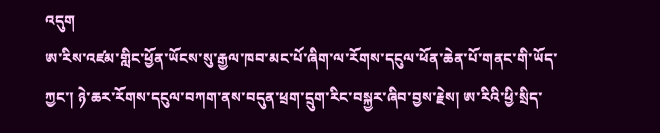འདུག
ཨ་རིས་འཛམ་གླིང་ཕྱོན་ཡོངས་སུ་རྒྱལ་ཁབ་མང་པོ་ཞིག་ལ་རོགས་དངུལ་ཕོན་ཆེན་པོ་གནང་གི་ཡོད་ཀྱང་། ཉེ་ཆར་རོགས་དངུལ་བཀག་ནས་བདུན་ཕྲག་དྲུག་རིང་བསྐྱར་ཞིབ་བྱས་རྗེས། ཨ་རིའི་ཕྱི་སྲིད་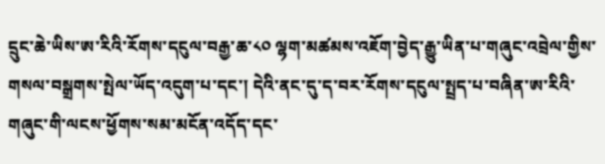དྲུང་ཆེ་ཡིས་ཨ་རིའི་རོགས་དངུལ་བརྒྱ་ཆ་༨༠ ལྷག་མཚམས་འཇོག་བྱེད་རྒྱུ་ཡིན་པ་གཞུང་འབྲེལ་གྱིས་གསལ་བསྒྲགས་སྤེལ་ཡོད་འདུག་པ་དང་། དེའི་ནང་དུ་ད་བར་རོགས་དངུལ་སྤྲད་པ་བཞིན་ཨ་རིའི་གཞུང་གི་ལངས་ཕྱོགས་སམ་མངོན་འདོད་དང་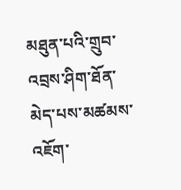མཐུན་པའི་གྲུབ་འབྲས་ཤིག་ཐོན་མེད་པས་མཚམས་འཇོག་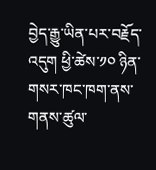བྱེད་རྒྱུ་ཡིན་པར་བརྗོད་འདུག ཕྱི་ཚེས་༡༠ ཉིན་གསར་ཁང་ཁག་ནས་གནས་ཚུལ་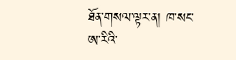ཐོན་གསལ་ལྟར་ན། ཁ་སང་ཨ་རིའི་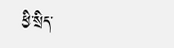ཕྱི་སྲིད་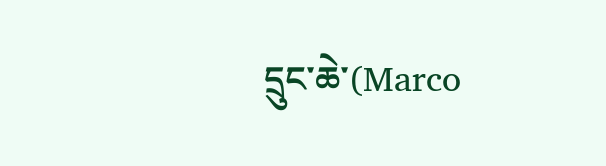དྲུང་ཆེ་(Marco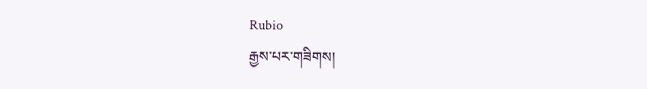Rubio
རྒྱས་པར་གཟིགས།